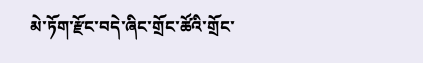མེ་ཏོག་རྫོང་བདེ་ཞིང་གྲོང་ཚོའི་གྲོང་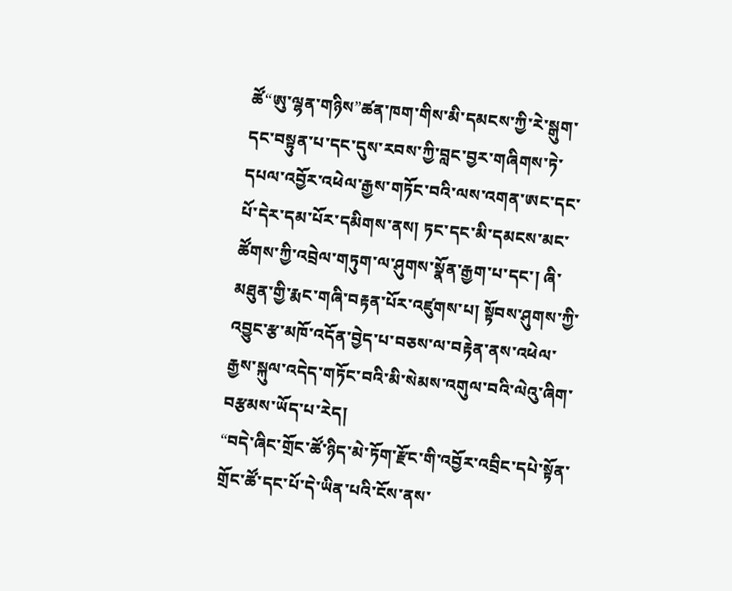ཚོ“ཨུ་ལྷན་གཉིས”ཚན་ཁག་གིས་མི་དམངས་ཀྱི་རེ་སྒུག་དང་བསྟུན་པ་དང་དུས་རབས་ཀྱི་བླང་བྱར་གཞིགས་ཏེ་དཔལ་འབྱོར་འཕེལ་རྒྱས་གཏོང་བའི་ལས་འགན་ཨང་དང་པོ་དེར་དམ་པོར་དམིགས་ནས། ཏང་དང་མི་དམངས་མང་ཚོགས་ཀྱི་འབྲེལ་གཏུག་ལ་ཤུགས་སྣོན་རྒྱག་པ་དང་། ཞི་མཐུན་གྱི་རྨང་གཞི་བརྟན་པོར་འཛུགས་པ། སྟོབས་ཤུགས་ཀྱི་འབྱུང་རྩ་མཁོ་འདོན་བྱེད་པ་བཅས་ལ་བརྟེན་ནས་འཕེལ་རྒྱས་སྐུལ་འདེད་གཏོང་བའི་མི་སེམས་འགུལ་བའི་ལེའུ་ཞིག་བརྩམས་ཡོད་པ་རེད།
“བདེ་ཞིང་གྲོང་ཚོ་ཉིད་མེ་ཏོག་རྫོང་གི་འབྱོར་འབྲིང་དཔེ་སྟོན་གྲོང་ཚོ་དང་པོ་དེ་ཡིན་པའི་ངོས་ནས་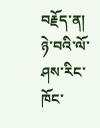བརྗོད་ན། ཉེ་བའི་ལོ་ཤས་རིང་ཁོང་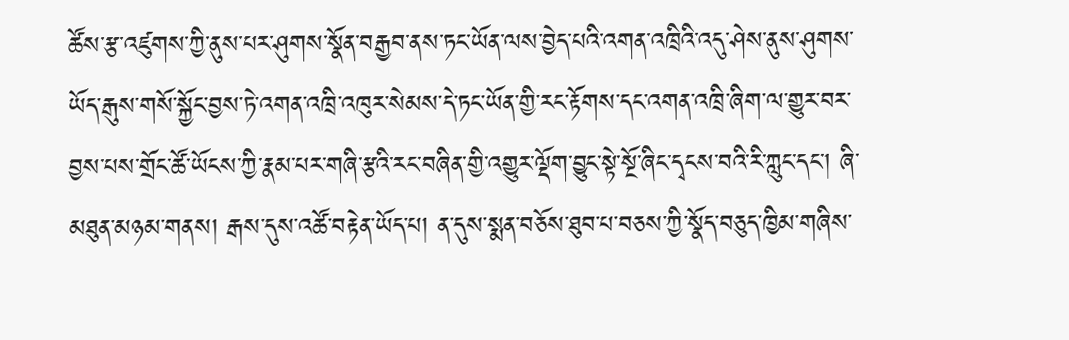ཚོས་རྩ་འཛུགས་ཀྱི་ནུས་པར་ཤུགས་སྣོན་བརྒྱབ་ནས་ཏང་ཡོན་ལས་བྱེད་པའི་འགན་འཁྲིའི་འདུ་ཤེས་ནུས་ཤུགས་ཡོད་རྒུས་གསོ་སྐྱོང་བྱས་ཏེ་འགན་འཁྲི་འཁུར་སེམས་དེ་ཏང་ཡོན་གྱི་རང་རྟོགས་དང་འགན་འཁྲི་ཞིག་ལ་གྱུར་བར་བྱས་པས་གྲོང་ཚོ་ཡོངས་ཀྱི་རྣམ་པར་གཞི་རྩའི་རང་བཞིན་གྱི་འགྱུར་ལྡོག་བྱུང་སྟེ་སྔོ་ཞིང་དྭངས་བའི་རི་ཀླུང་དང་། ཞི་མཐུན་མཉམ་གནས། རྒས་དུས་འཚོ་བརྟེན་ཡོད་པ། ན་དུས་སྨན་བཅོས་ཐུབ་པ་བཅས་ཀྱི་སྣོད་བཅུད་ཁྱིམ་གཞིས་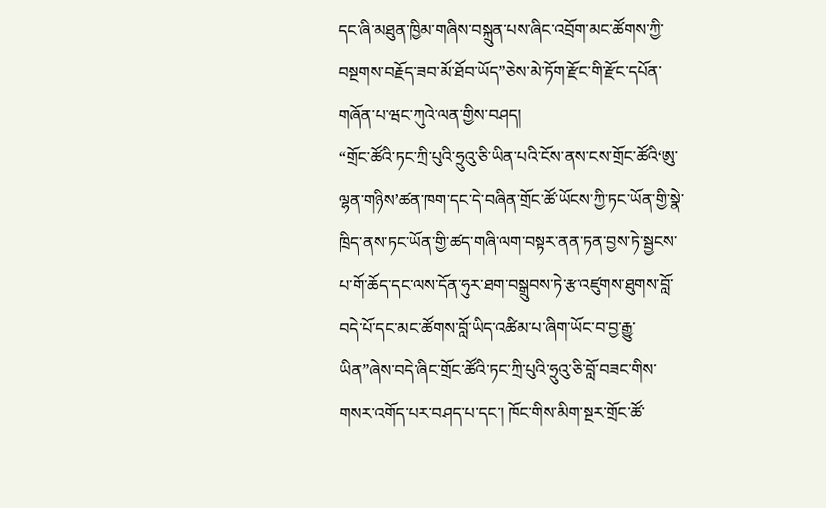དང་ཞི་མཐུན་ཁྱིམ་གཞིས་བསྐྲུན་པས་ཞིང་འབྲོག་མང་ཚོགས་ཀྱི་བསྔགས་བརྗོད་ཟབ་མོ་ཐོབ་ཡོད”ཅེས་མེ་ཏོག་རྫོང་གི་རྫོང་དཔོན་གཞོན་པ་ཝང་ཀུའེ་ལན་གྱིས་བཤད།
“གྲོང་ཚོའི་ཏང་ཀྲི་པུའི་ཧྲུའུ་ཅི་ཡིན་པའི་ངོས་ནས་ངས་གྲོང་ཚོའི‘ཨུ་ལྷན་གཉིས’ཚན་ཁག་དང་དེ་བཞིན་གྲོང་ཚོ་ཡོངས་ཀྱི་ཏང་ཡོན་གྱི་སྣེ་ཁྲིད་ནས་ཏང་ཡོན་གྱི་ཚད་གཞི་ལག་བསྟར་ནན་ཏན་བྱས་ཏེ་སྦྱངས་པ་གོ་ཆོད་དང་ལས་དོན་ཧུར་ཐག་བསྒྲུབས་ཏེ་རྩ་འཛུགས་ཐུགས་བློ་བདེ་པོ་དང་མང་ཚོགས་བློ་ཡིད་འཚིམ་པ་ཞིག་ཡོང་བ་བྱ་རྒྱུ་ཡིན”ཞེས་བདེ་ཞིང་གྲོང་ཚོའི་ཏང་ཀྲི་པུའི་ཧྲུའུ་ཅི་བློ་བཟང་གིས་གསར་འགོད་པར་བཤད་པ་དང་། ཁོང་གིས་མིག་སྔར་གྲོང་ཚོ་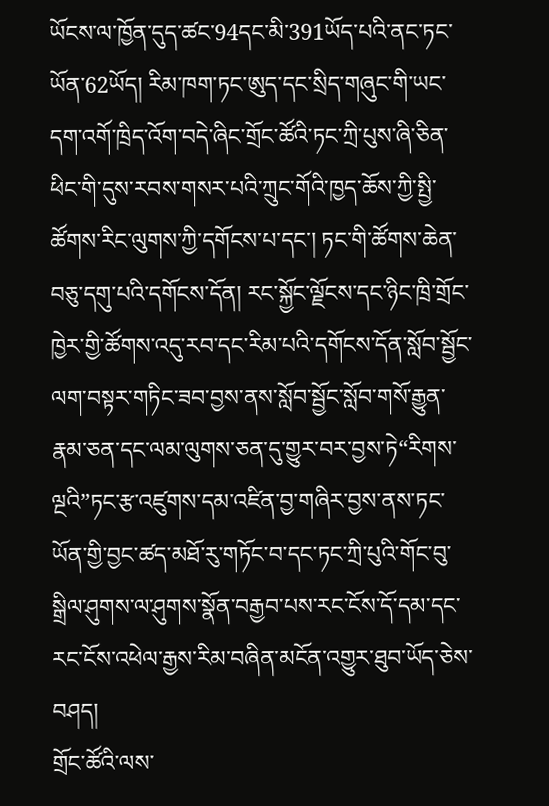ཡོངས་ལ་ཁྱོན་དུད་ཚང་94དང་མི་391ཡོད་པའི་ནང་ཏང་ཡོན་62ཡོད། རིམ་ཁག་ཏང་ཨུད་དང་སྲིད་གཞུང་གི་ཡང་དག་འགོ་ཁྲིད་འོག་བདེ་ཞིང་གྲོང་ཚོའི་ཏང་ཀྲི་པུས་ཞི་ཅིན་ཕིང་གི་དུས་རབས་གསར་པའི་ཀྲུང་གོའི་ཁྱད་ཆོས་ཀྱི་སྤྱི་ཚོགས་རིང་ལུགས་ཀྱི་དགོངས་པ་དང་། ཏང་གི་ཚོགས་ཆེན་བཅུ་དགུ་པའི་དགོངས་དོན། རང་སྐྱོང་ལྗོངས་དང་ཉིང་ཁྲི་གྲོང་ཁྱེར་གྱི་ཚོགས་འདུ་རབ་དང་རིམ་པའི་དགོངས་དོན་སློབ་སྦྱོང་ལག་བསྟར་གཏིང་ཟབ་བྱས་ནས་སློབ་སྦྱོང་སློབ་གསོ་རྒྱུན་རྣམ་ཅན་དང་ལམ་ལུགས་ཅན་དུ་གྱུར་བར་བྱས་ཏེ“རིགས་ལྔའི”ཏང་རྩ་འཛུགས་དམ་འཛིན་བྱ་གཞིར་བྱས་ནས་ཏང་ཡོན་གྱི་བྱང་ཚད་མཐོ་རུ་གཏོང་བ་དང་ཏང་ཀྲི་པུའི་གོང་བུ་སྒྲིལ་ཤུགས་ལ་ཤུགས་སྣོན་བརྒྱབ་པས་རང་ངོས་དོ་དམ་དང་རང་ངོས་འཕེལ་རྒྱས་རིམ་བཞིན་མངོན་འགྱུར་ཐུབ་ཡོད་ཅེས་བཤད།
གྲོང་ཚོའི་ལས་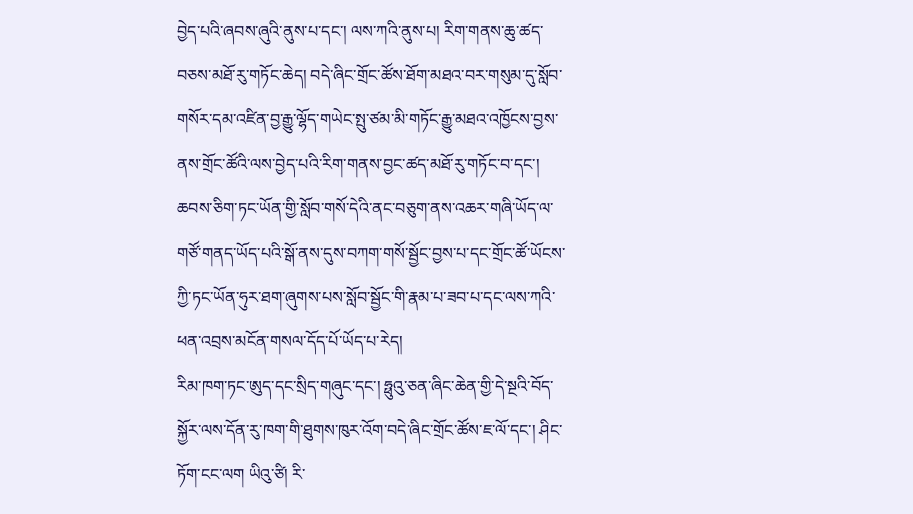བྱེད་པའི་ཞབས་ཞུའི་ནུས་པ་དང་། ལས་ཀའི་ནུས་པ། རིག་གནས་ཆུ་ཚད་བཅས་མཐོ་རུ་གཏོང་ཆེད། བདེ་ཞིང་གྲོང་ཚོས་ཐོག་མཐའ་བར་གསུམ་དུ་སློབ་གསོར་དམ་འཛིན་བྱ་རྒྱུ་ལྷོད་གཡེང་སྤུ་ཙམ་མི་གཏོང་རྒྱུ་མཐའ་འཁྱོངས་བྱས་ནས་གྲོང་ཚོའི་ལས་བྱེད་པའི་རིག་གནས་བྱང་ཚད་མཐོ་རུ་གཏོང་བ་དང་། ཆབས་ཅིག་ཏང་ཡོན་གྱི་སློབ་གསོ་དེའི་ནང་བཅུག་ནས་འཆར་གཞི་ཡོད་ལ་གཙོ་གནད་ཡོད་པའི་སྒོ་ནས་དུས་བཀག་གསོ་སྦྱོང་བྱས་པ་དང་གྲོང་ཚོ་ཡོངས་ཀྱི་ཏང་ཡོན་ཧུར་ཐག་ཞུགས་པས་སློབ་སྦྱོང་གི་རྣམ་པ་ཟབ་པ་དང་ལས་ཀའི་ཕན་འབྲས་མངོན་གསལ་དོད་པོ་ཡོད་པ་རེད།
རིམ་ཁག་ཏང་ཨུད་དང་སྲིད་གཞུང་དང་། ཧྥུའུ་ཅན་ཞིང་ཆེན་གྱི་དེ་སྔའི་བོད་སྐྱོར་ལས་དོན་རུ་ཁག་གི་ཐུགས་ཁུར་འོག་བདེ་ཞིང་གྲོང་ཚོས་ཇ་ལོ་དང་། ཤིང་ཏོག་ངང་ལག ཡིའུ་ཙི། རི་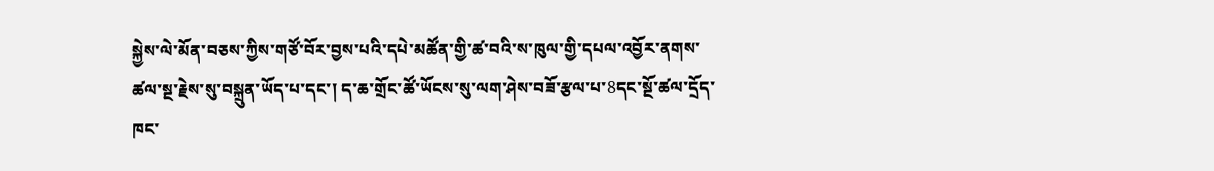སྐྱེས་ལེ་མོན་བཅས་ཀྱིས་གཙོ་བོར་བྱས་པའི་དཔེ་མཚོན་གྱི་ཚ་བའི་ས་ཁུལ་གྱི་དཔལ་འབྱོར་ནགས་ཚལ་སྔ་རྗེས་སུ་བསྐྲུན་ཡོད་པ་དང་། ད་ཆ་གྲོང་ཚོ་ཡོངས་སུ་ལག་ཤེས་བཟོ་རྩལ་པ་8དང་སྔོ་ཚལ་དྲོད་ཁང་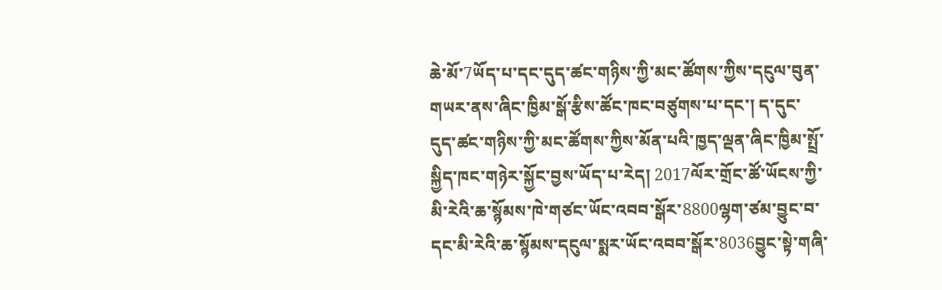ཆེ་མོ་7ཡོད་པ་དང་དུད་ཚང་གཉིས་ཀྱི་མང་ཚོགས་ཀྱིས་དངུལ་བུན་གཡར་ནས་ཞིང་ཁྱིམ་སྒོ་རྩིས་ཚོང་ཁང་བཙུགས་པ་དང་། ད་དུང་དུད་ཚང་གཉིས་ཀྱི་མང་ཚོགས་ཀྱིས་མོན་པའི་ཁྱད་ལྡན་ཞིང་ཁྱིམ་སྤྲོ་སྐྱིད་ཁང་གཉེར་སྐྱོང་བྱས་ཡོད་པ་རེད། 2017ལོར་གྲོང་ཚོ་ཡོངས་ཀྱི་མི་རེའི་ཆ་སྙོམས་ཁེ་གཙང་ཡོང་འབབ་སྒོར་8800ལྷག་ཙམ་བྱུང་བ་དང་མི་རེའི་ཆ་སྙོམས་དངུལ་སྨར་ཡོང་འབབ་སྒོར་8036བྱུང་སྟེ་གཞི་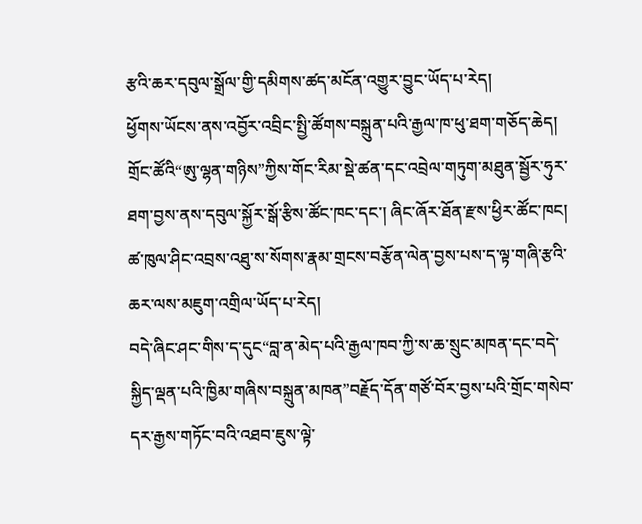རྩའི་ཆར་དབུལ་སྒྲོལ་གྱི་དམིགས་ཚད་མངོན་འགྱུར་བྱུང་ཡོད་པ་རེད།
ཕྱོགས་ཡོངས་ནས་འབྱོར་འབྲིང་སྤྱི་ཚོགས་བསྐྲུན་པའི་རྒྱལ་ཁ་ཕུ་ཐག་གཅོད་ཆེད། གྲོང་ཚོའི“ཨུ་ལྷན་གཉིས”ཀྱིས་གོང་རིམ་སྡེ་ཚན་དང་འབྲེལ་གཏུག་མཐུན་སྦྱོར་ཧུར་ཐག་བྱས་ནས་དབུལ་སྐྱོར་སྒོ་རྩིས་ཚོང་ཁང་དང་། ཞིང་ཞོར་ཐོན་རྫས་ཕྱིར་ཚོང་ཁང། ཚ་ཁུལ་ཤིང་འབྲས་འཐུ་ས་སོགས་རྣམ་གྲངས་བརྩོན་ལེན་བྱས་པས་ད་ལྟ་གཞི་རྩའི་ཆར་ལས་མཇུག་འགྲིལ་ཡོད་པ་རེད།
བདེ་ཞིང་ཤང་གིས་ད་དུང“བླ་ན་མེད་པའི་རྒྱལ་ཁབ་ཀྱི་ས་ཆ་སྲུང་མཁན་དང་བདེ་སྐྱིད་ལྡན་པའི་ཁྱིམ་གཞིས་བསྐྲུན་མཁན”བརྗོད་དོན་གཙོ་བོར་བྱས་པའི་གྲོང་གསེབ་དར་རྒྱས་གཏོང་བའི་འཐབ་ཇུས་ལྟེ་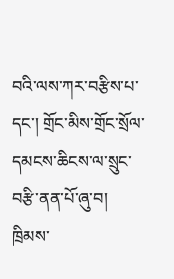བའི་ལས་ཀར་བརྩིས་པ་དང་། གྲོང་མིས་གྲོང་སྲོལ་དམངས་ཆིངས་ལ་སྲུང་བརྩི་ནན་པོ་ཞུ་བ། ཁྲིམས་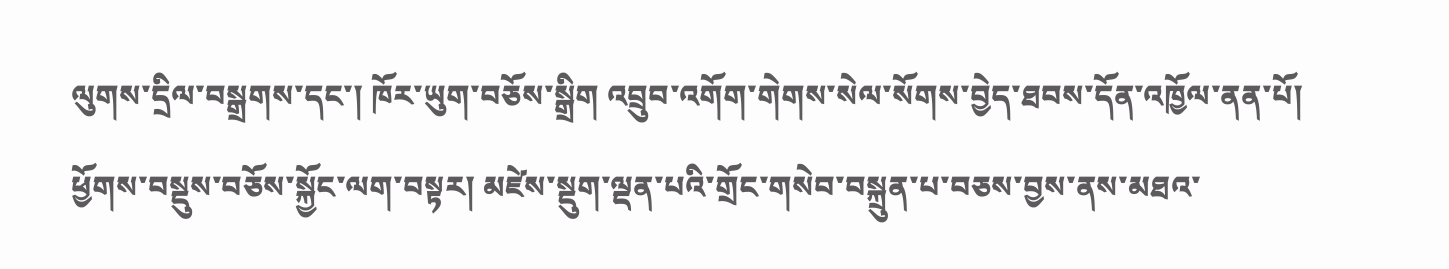ལུགས་དྲིལ་བསྒྲགས་དང་། ཁོར་ཡུག་བཅོས་སྒྲིག འབྲུབ་འགོག་གེགས་སེལ་སོགས་བྱེད་ཐབས་དོན་འཁྱོལ་ནན་པོ། ཕྱོགས་བསྡུས་བཅོས་སྐྱོང་ལག་བསྟར། མཛེས་སྡུག་ལྡན་པའི་གྲོང་གསེབ་བསྐྲུན་པ་བཅས་བྱས་ནས་མཐའ་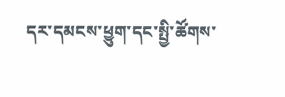དར་དམངས་ཕྱུག་དང་སྤྱི་ཚོགས་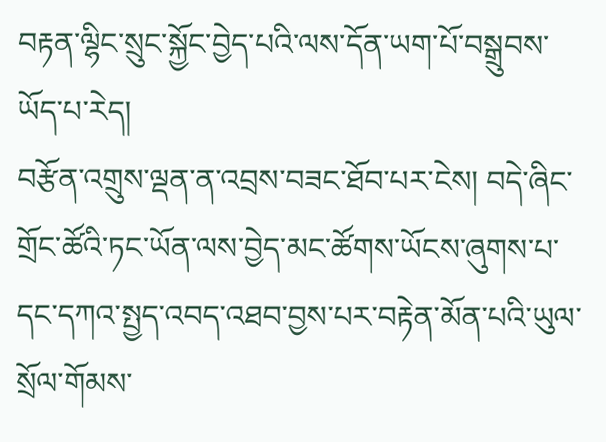བརྟན་ལྷིང་སྲུང་སྐྱོང་བྱེད་པའི་ལས་དོན་ཡག་པོ་བསྒྲུབས་ཡོད་པ་རེད།
བརྩོན་འགྲུས་ལྡན་ན་འབྲས་བཟང་ཐོབ་པར་ངེས། བདེ་ཞིང་གྲོང་ཚོའི་ཏང་ཡོན་ལས་བྱེད་མང་ཚོགས་ཡོངས་ཞུགས་པ་དང་དཀའ་སྤྱད་འབད་འཐབ་བྱས་པར་བརྟེན་མོན་པའི་ཡུལ་སྲོལ་གོམས་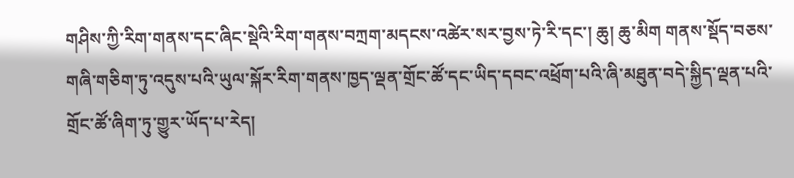གཤིས་ཀྱི་རིག་གནས་དང་ཞིང་སྡེའི་རིག་གནས་བཀྲག་མདངས་འཚེར་སར་བྱས་ཏེ་རི་དང་། ཆུ། ཆུ་མིག གནས་སྡོད་བཅས་གཞི་གཅིག་ཏུ་འདུས་པའི་ཡུལ་སྐོར་རིག་གནས་ཁྱད་ལྡན་གྲོང་ཚོ་དང་ཡིད་དབང་འཕྲོག་པའི་ཞི་མཐུན་བདེ་སྐྱིད་ལྡན་པའི་གྲོང་ཚོ་ཞིག་ཏུ་གྱུར་ཡོད་པ་རེད།